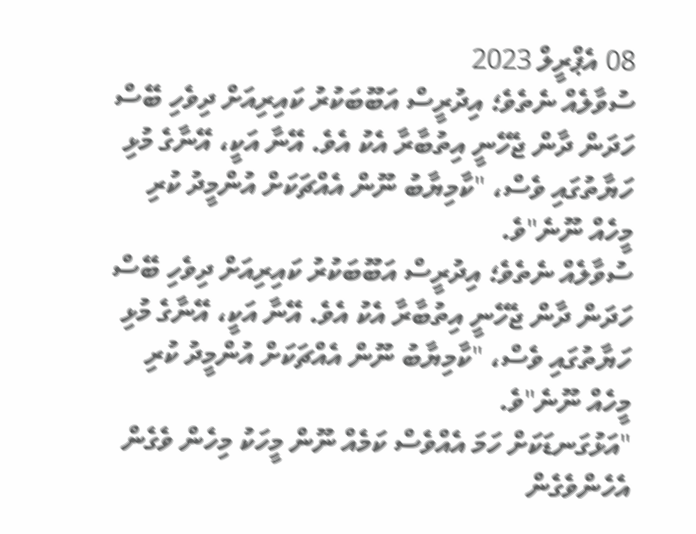08 އެޕްރީލް 2023
ސުވާލެއް ނެތެވެ؛ އިދުރީސް އަބޫބަކުރު ކައިރިއަށް ދިވެހި ބޭސް ހަދަން ދާން ޖެހޭނީ އިތުބާރާ އެކު އެވެ. އޭނާ އަކީ، އޭނާގެ މުޅި ހަޔާތުގައި ވެސް، "ކާމިޔާބު ނޫން އެއްޗަކަށް އުންމީދު ކުރި މީހެއް ނޫނެ"ވެ.
ސުވާލެއް ނެތެވެ؛ އިދުރީސް އަބޫބަކުރު ކައިރިއަށް ދިވެހި ބޭސް ހަދަން ދާން ޖެހޭނީ އިތުބާރާ އެކު އެވެ. އޭނާ އަކީ، އޭނާގެ މުޅި ހަޔާތުގައި ވެސް، "ކާމިޔާބު ނޫން އެއްޗަކަށް އުންމީދު ކުރި މީހެއް ނޫނެ"ވެ.
"އަޅުގަނޑަކަށް ހަމަ އެއްވެސް ކަމެއް ނޫން މީހަކު މިހެން ވެގެން އެހެންވެގެން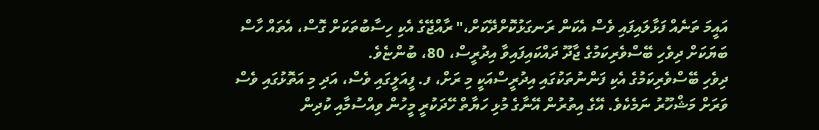އައީމަ ތަނެއް ފަޅާލައިފައި ވެސް އެކަން ރަނގަޅުކޮށްދޭކަށް،" ރާއްޖޭގެ އެކި ހިސާބުތަކަށް ގޮސް، އެތައް ހާސް ބަޔަކަށް ދިވެހި ބޭސްވެރިކަމުގެ ޖާދޫ ދައްކައިފައިވާ އިދުރީސް، 80، ބުންޏެވެ.
ދިވެހި ބޭސްވެރިކަމުގެ އެކި ފަންނުތަކުގައި އިދުރީސްއަކީ މި ރަށް، ފ. ފީއަލީގައި ވެސް، އަދި މި އަތޮޅުގައި ވެސް ވަރަށް މަޝްހޫރު ނަމެކެވެ. އޭގެ އިތުރުން އޭނާގެ މުޅި ހަޔާތް ހޭދަކުރީ މީހުން ވިއްސުމާއި ކުދިން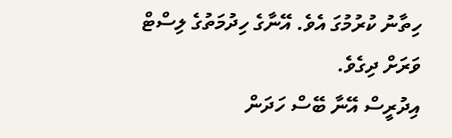ހިތާނު ކުރުމުގަ އެވެ. އޭނާގެ ހިދުމަތުގެ ލިސްޓް ވަރަށް ދިގެވެ.
އިދުރީސް އޭނާ ބޭސް ހަދަން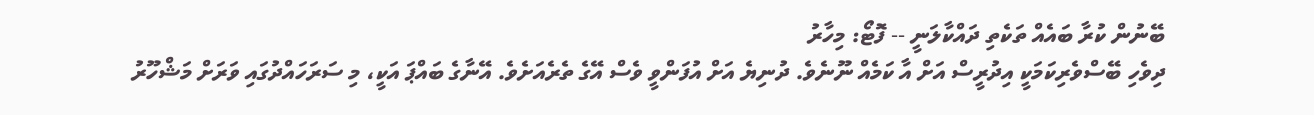ބޭނުން ކުރާ ބައެއް ތަކެތި ދައްކާލަނީ -- ފޮޓޯ: މިހާރު
ދިވެހި ބޭސްވެރިކަމަކީ އިދުރީސް އަށް އާ ކަމެއް ނޫނެވެ. ދުނިޔެ އަށް އުފަންވީ ވެސް އޭގެ ތެރެއަށެވެ. އޭނާގެ ބައްޕަ އަކީ، މި ސަރަހައްދުގައި ވަރަށް މަޝްހޫރު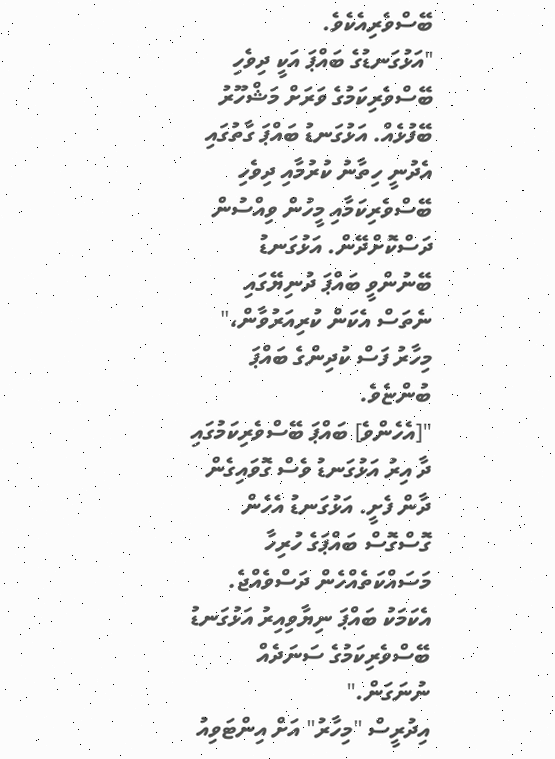ބޭސްވެރިއެކެވެ.
"އަޅުގަނޑުގެ ބައްޕަ އަކީ ދިވެހި ބޭސްވެރިކަމުގެ ވަރަށް މަޝްހޫރު ބޭފުޅެއް. އަޅުގަނޑު ބައްޕަ ގާތުގައި އެދުނީ ހިތާނު ކުރުމާއި ދިވެހި ބޭސްވެރިކަމާއި މީހުން ވިއްސުން ދަސްކޮށްދޭން. އަޅުގަނޑު ބޭނުންވީ ބައްޕަ ދުނިޔޭގައި ނެތަސް އެކަން ކުރިއަރުވާން،" މިހާރު ފަސް ކުދިންގެ ބައްޕަ ބުންޏެވެ.
"[އެހެންވެ] ބައްޕަ ބޭސްވެރިކަމުގައި ދާ އިރު އަޅުގަނޑު ވެސް ގޮވައިގެން ދާން ފެށީ. އަޅުގަނޑު އެހެން ގޮސްގޮސް ބައްޕަގެ ހުރިހާ މަސައްކަތެއްހެން ދަސްވެއްޖެ. އެކަމަކު ބައްޕަ ނިޔާވިއިރު އަޅުގަނޑު ބޭސްވެރިކަމުގެ ސަނަދެއް ނުނަގަން."
އިދުރީސް "މިހާރު" އަށް އިންޓަވިއު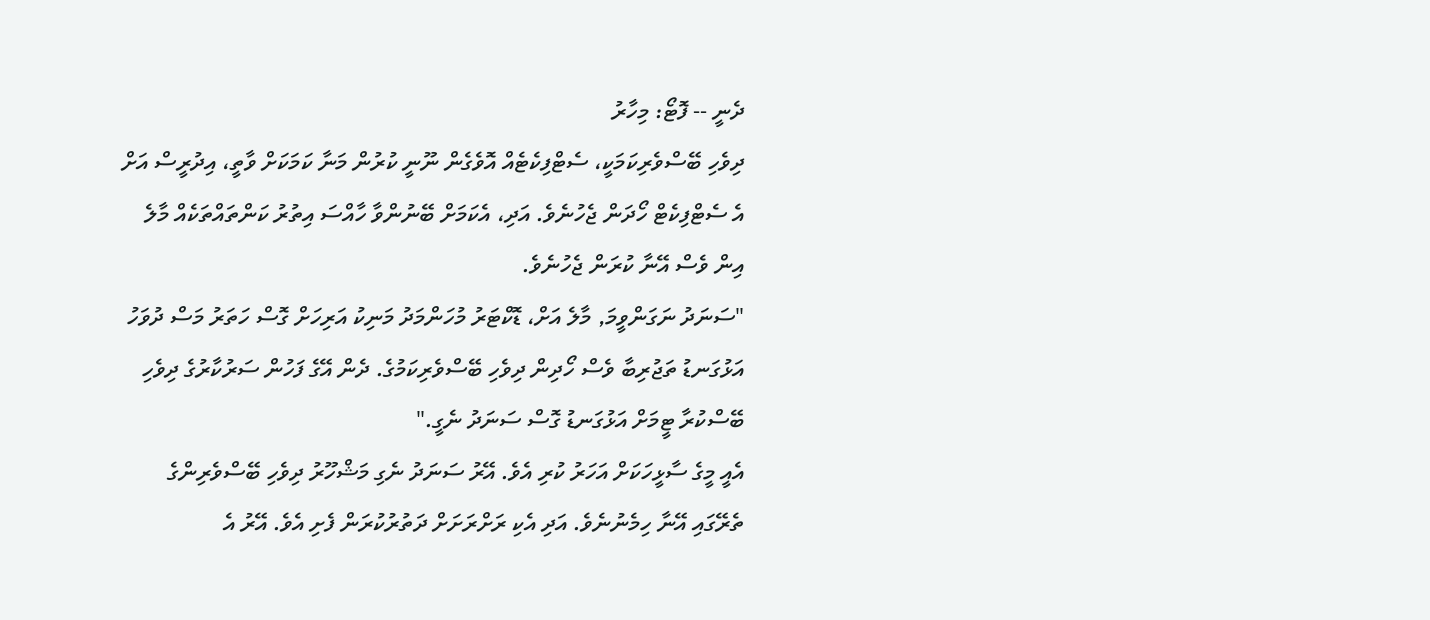ދެނީ -- ފޮޓޯ: މިހާރު
ދިވެހި ބޭސްވެރިކަމަކީ، ސެޓްފިކެޓެއް އޮވެގެން ނޫނީ ކުރުން މަނާ ކަމަކަށް ވާތީ، އިދުރީސް އަށް އެ ސެޓްފިކެޓް ހޯދަން ޖެހުނެވެ. އަދި، އެކަމަށް ބޭނުންވާ ހާއްސަ އިތުރު ކަންތައްތަކެއް މާލެ އިން ވެސް އޭނާ ކުރަން ޖެހުނެވެ.
"ސަނަދު ނަގަންވީމަ, މާލެ އަށް، ޑޮކްޓަރު މުހަންމަދު މަނިކު އަރިހަށް ގޮސް ހަތަރު މަސް ދުވަހު އަޅުގަނޑު ތަޖުރިބާ ވެސް ހޯދިން ދިވެހި ބޭސްވެރިކަމުގެ. ދެން އޭގެ ފަހުން ސަރުކާރުގެ ދިވެހި ބޭސްކުރާ ޓީމަށް އަޅުގަނޑު ގޮސް ސަނަދު ނެގީ."
އެއީ މީގެ ސާޅީހަކަށް އަހަރު ކުރި އެވެ. އޭރު ސަނަދު ނެގި މަޝްހޫރު ދިވެހި ބޭސްވެރިންގެ ތެރޭގައި އޭނާ ހިމެނުނެވެ. އަދި އެކި ރަށްރަށަށް ދަތުރުކުރަން ފެށި އެވެ. އޭރު އެ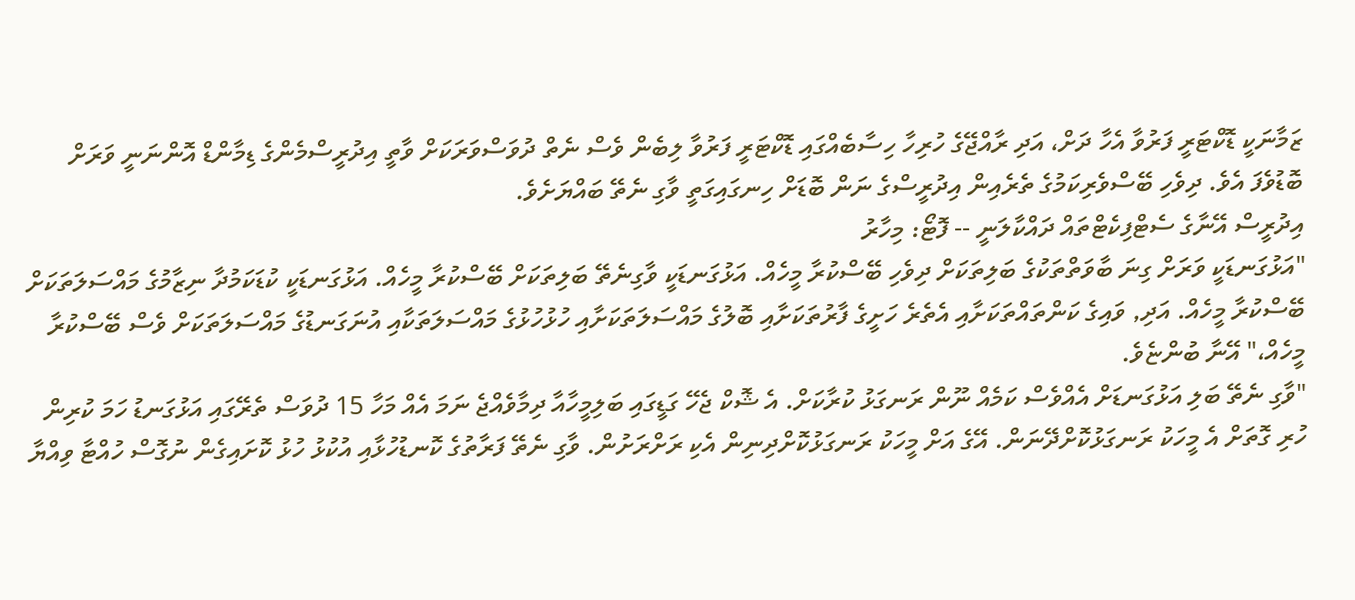ޒަމާނަކީ ޑޮކްޓަރީ ފަރުވާ އެހާ ދަށް، އަދި ރާއްޖޭގެ ހުރިހާ ހިސާބެއްގައި ޑޮކްޓަރީ ފަރުވާ ލިބެން ވެސް ނެތް ދުވަސްވަރަކަށް ވާތީ އިދުރީސްމެންގެ ޑިމާންޑް އޮންނަނީ ވަރަށް ބޮޑުވެފަ އެވެ. ދިވެހި ބޭސްވެރިކަމުގެ ތެރެއިން އިދުރީސްގެ ނަން ބޮޑަށް ހިނގައިގަތީ ވާގި ނެތޭ ބައްޔަށެވެ.
އިދުރީސް އޭނާގެ ސެޓްފިކެޓްތައް ދައްކާލަނީ -- ފޮޓޯ: މިހާރު
"އަޅުގަނޑަކީ ވަރަށް ގިނަ ބާވަތްތަކުގެ ބަލިތަކަށް ދިވެހި ބޭސްކުރާ މީހެއް. އަޅުގަނޑަކީ ވާގިނެތޭ ބަލިތަކަށް ބޭސްކުރާ މީހެއް. އަޅުގަނޑަކީ ކުޑަކަމުދާ ނިޒާމުގެ މައްސަލަތަކަށް ބޭސްކުރާ މީހެއް. އަދި, ވައިގެ ކަންތައްތަކަށާއި އެތެރެ ހަށީގެ ފާރުތަކަށާއި ބޮލުގެ މައްސަލަތަކަށާއި ހުޅުހުޅުގެ މައްސަލަތަކާއި އުނަގަނޑުގެ މައްސަލަތަކަށް ވެސް ބޭސްކުރާ މީހެއް،" އޭނާ ބުންޏެވެ.
"ވާގި ނެތޭ ބަލި އަޅުގަނޑަށް އެއްވެސް ކަމެއް ނޫން ރަނގަޅު ކުރާކަށް. އެ ޝޮކް ޖެހޭ ގަޑީގައި ބަލިމީހާއާ ދިމާވެއްޖެ ނަމަ އެއް މަހާ 15 ދުވަސް ތެރޭގައި އަޅުގަނޑު ހަމަ ކުރިން ހުރި ގޮތަށް އެ މީހަކު ރަނގަޅުކޮށްދޭނަން. އޭގެ އަށް މީހަކު ރަނގަޅުކޮށްދިނިން އެކި ރަށްރަށުން. ވާގި ނެތޭ ފަރާތުގެ ކޮނޑުހުޅާއި އުކުޅު ހުޅު ކޮށައިގެން ނުގޮސް ހުއްޓާ ވިއްޔާ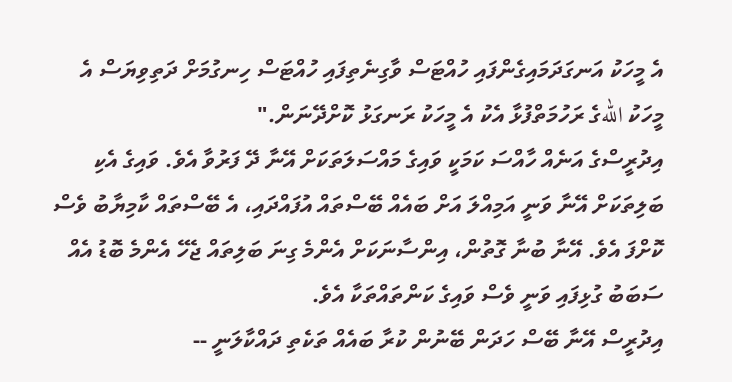އެ މީހަކު އަނގަދަމައިގެންފައި ހުއްޓަސް ވާގިނެތިފައި ހުއްޓަސް ހިނގުމަށް ދަތިވިޔަސް އެ މީހަކު اللهގެ ރަހުމަތްފުޅާ އެކު އެ މީހަކު ރަނގަޅު ކޮށްދޭނަން."
އިދުރީސްގެ އަނެއް ހާއްސަ ކަމަކީ ވައިގެ މައްސަލަތަކަށް އޭނާ ދޭ ފަރުވާ އެވެ. ވައިގެ އެކި ބަލިތަކަށް އޭނާ ވަނީ އަމިއްލަ އަށް ބައެއް ބޭސްތައް އުފައްދައި، އެ ބޭސްތައް ކާމިޔާބު ވެސް ކޮށްފަ އެވެ. އޭނާ ބުނާ ގޮތުން، އިންސާނަކަށް އެންމެ ގިނަ ބަލިތައް ޖެހޭ އެންމެ ބޮޑު އެއް ސަބަބު ގުޅިފައި ވަނީ ވެސް ވައިގެ ކަންތައްތަކާ އެވެ.
އިދުރީސް އޭނާ ބޭސް ހަދަން ބޭނުން ކުރާ ބައެއް ތަކެތި ދައްކާލަނީ --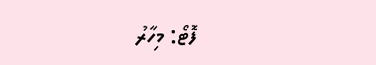ފޮޓޯ: މިހާރު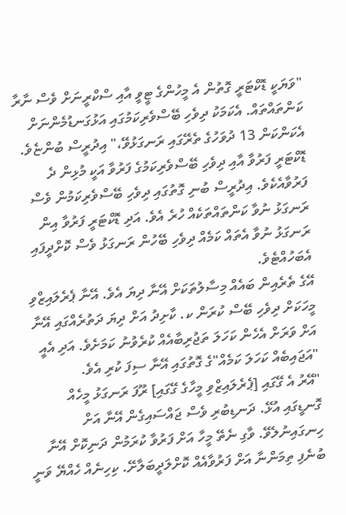"ވަޔަކީ ޑޮކްޓަރީ ގޮތުން އެ މީހުންގެ ޓީވީ އާއި ސްކްރީނަށް ވެސް ނާރާ ކަންތައްތައް. އެކަމަކު ދިވެހި ބޭސްވެރިކަމުގައި އަޅުގަނޑުމެންނަށް އެކަންކަން 13 ދުވަހުގެ ތެރޭގައި ރަނގަޅުވޭ،" އިދުރީސް ބުންޏެވެ.
ޑޮކްޓަރީ ފަރުވާ އާއި ދިވެހި ބޭސްވެރިކަމުގެ ފަރުވާ އަކީ މުޅިން ދެ ފަރުވާއެކެވެ. އިދުރީސް ބުނި ގޮތުގައި ދިވެހި ބޭސްވެރިކަމުން ވެސް ރަނގަޅު ނުވާ ކަންތައްތަކެއް ހުރެ އެވެ. އަދި ޑޮކްޓަރީ ފަރުވާ އިން ރަނގަޅު ނުވާ އެތައް ކަމެއް ދިވެހި ބޭހުން ރަނގަޅު ވެސް ކޮށްދީފައި އެބަހުއްޓެވެ.
އޭގެ ތެރެއިން ބައެއް މިސާލުތަކަށް އޭނާ ދިޔަ އެވެ. އޭނާ ޕެރެލައިޒްވި މީހަކަށް ދިވެހި ބޭސް ކުރަން ކ. ކާށިދު އަށް ދިޔަ ދަތުރެއްގައި އޭނާ އަށް ވަރަށް އެހެން ކަހަލަ ތަޖުރިބާއެއް ކުރެވުނު ކަމަށެވެ. އަދި އެއީ "އަޖައިބެއް ކަހަލަ ކަމެއް"ގެ ގޮތުގައި އޭނާ ސިފަ ކުރި އެވެ.
"އޭރު އެ ގޭގައި [ޕެރެލައިޒްވި މީހާގެ ގޭގައި] ރޫފަ ރަނގަޅު މީހެއް ގޮނޑީގައި އުޅޭ. ދަނޑިބުރި ވެސް ޖައްސައިގެން އޭނާ އަށް ހިނގައިނުލެވޭ. ވާގި ނެތޭ މީހާ އަށް ފަރުވާ ކުރަމުން ދަނިކޮށް އޭނާ ބުނެފި ތިމަންނާ އަށް ފަރުވާއެއް ކޮށްލަދީބަލާށޭ. ކިހިނެއް ހެއްޔޭ ވަނީ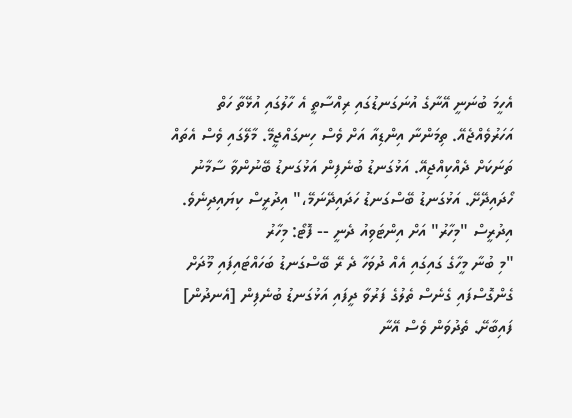އެހީމަ ބުނަނީ އޭނާގެ އުނަގަނޑުގައި ރިއްސާތީ އެ ހާލުގައި އުޅޭތާ ހަތް އަހަރުވެއްޖެއޭ. ތިމަންނާ އިންޑިއާ އަށް ވެސް ހިނގައްޖީމޭ. މާލޭގައި ވެސް އެތައް ތަނަކަށް ދެއްކިއްޖިއޭ. އަޅުގަނޑު ބުނެފިން އަޅުގަނޑު ބޭނުންވާ ސާމާނު ހޯދައިދޭށޭ. އަޅުގަނޑު ބޭސްގަނޑު ހަދައިދޭނަމޭ،" އިދުރީސް ކިޔައިދިނެވެ.
އިދުރީސް "މިހާރު" އަށް އިންޓަވިއު ދެނީ -- ފޮޓޯ: މިހާރު
"މި ބުނާ މީހާގެ ގައިގައި އެއް ދުވަހާ ދެ ރޭ ބޭސްގަނޑު ބަހައްޓައިފައި މޫދަށް ގެންގޮސްފައި ގެނެސް ތެލުގެ ފަރުވާ ދީފައި އަޅުގަނޑު ބުނެފިން [އެނދުން] ފައިބާށޭ. ތެދުވަން ވެސް އޭނާ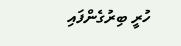ހުރީ ބިރުގެންފައި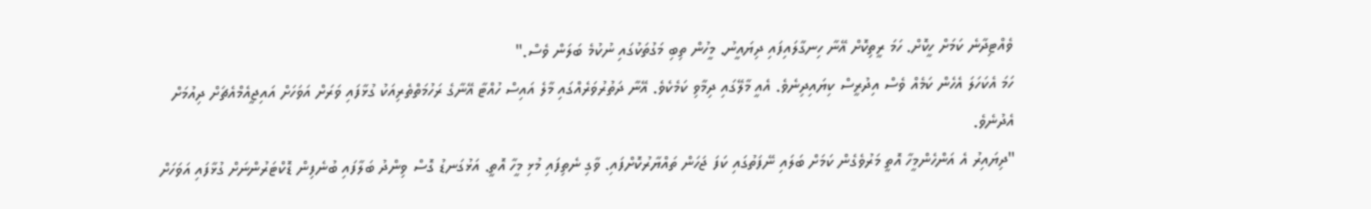ވެއްޓިދާނެ ކަމަށް ހީކޮށް. ހަމަ ރީތިކޮށް އޭނާ ހިނގާލައިފައި ދިޔައީނު. މީހުން ތިބި މަގުތަކުގައި ނުކުމެ ބަލަން ވެސް."
ހަމަ އެކަހަލަ އެހެން ކަމެއް ވެސް އިދުރީސް ކިޔައިދިނެވެ. އެއީ މާލޭގައި ދިމާވި ކަމެކެވެ. އޭނާ ދަތުރުވަރެއްގައި މާލެ އައިސް ހުއްޓާ އޭނާގެ ރަހުމަތްތެރިއަކު ގުޅާފައި ވަރަށް އަވަހަށް އައިޖީއެމްއެޗަށް ދިއުމަށް އެދުނެވެ.
"ދިޔައިރު އެ އަންހެންމީހާ އޮތީ މަރުވެގެން ކަމަށް ބަލައި ނޭފަތުގައި ކަފަ ޖަހަން ތައްޔާރުކޮށްފައި. ވާގި ނެތިފައި މުޅި މީހާ އޮތީ. އަޅުގަނޑު ގޮސް ވިންދު ބަލާފައި ބުނެފިން ޑޮކްޓަރުންނަށް ގުޅާފައި އަވަހަށް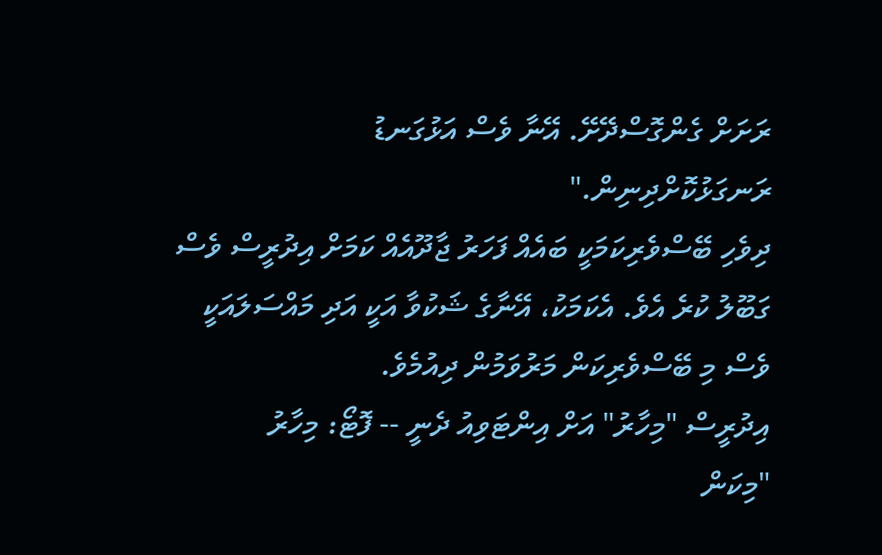ރަށަށް ގެންގޮސްދޭށޭ. އޭނާ ވެސް އަޅުގަނޑު ރަނގަޅުކޮށްދިނިން."
ދިވެހި ބޭސްވެރިކަމަކީ ބައެއް ފަހަރު ޖާދޫއެއް ކަމަށް އިދުރީސް ވެސް ގަބޫލު ކުރެ އެވެ. އެކަމަކު، އޭނާގެ ޝަކުވާ އަކީ އަދި މައްސަލައަކީ ވެސް މި ބޭސްވެރިކަން މަރުވަމުން ދިއުމެވެ.
އިދުރީސް "މިހާރު" އަށް އިންޓަވިއު ދެނީ -- ފޮޓޯ: މިހާރު
"މިކަން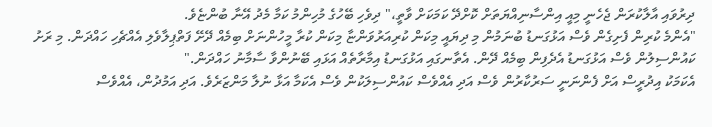ދިރުވައި އާލާކުރަން ޖެހެނީ މިއީ އިންސާނިއްޔަތަށް ކޮށްދޭ ކަމަކަށް ވާތީ،" ދިވެހި ބޭހުގެ މުހިންމު ކަމާ މެދު އޭނާ ބުންޏެވެ.
"އެންމެ ކުރިން ފެށިގެން ވެސް އަޅުގަނޑު ބުނަމުން މި ދިޔައީ މިކަން ކުރިއަރުވަންޏާ މިކަން ކުރާ މީހުންނަށް ބިމެއް ދޭށޭ ފަތްޕިލާވެލި އެއްޗެހި ހައްދަން. މި ރަށު ކައުންސިލުން ވެސް އަޅުގަނޑު އެދެފިން ބިމެއް ދޭން. އެތާނގައި އަޅުގަނޑު އިމާރާތެއް އަޅައި ބޭނުންވާ ސާމާނު ހައްދަން."
އެކަމަކު އިދުރީސް އަށް ފެންނަނީ ސަރުކާރުން ވެސް އަދި އެއްވެސް ކައުންސިލަކުން ވެސް އެކަމާ އަޅާ ނުލާ މަންޒަރެވެ. އަދި އަމުދުން، އެއްވެސް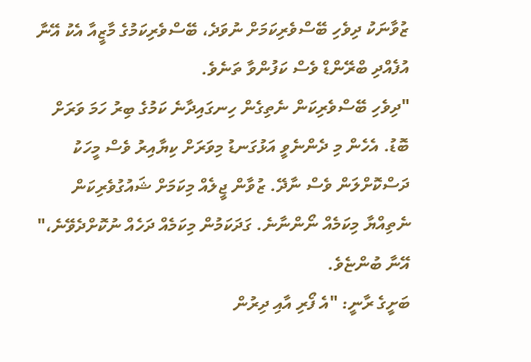ޒުވާނަކު ދިވެހި ބޭސްވެރިކަމަށް ނުވަދެ، ބޭސްވެރިކަމުގެ މާޒީއާ އެކު އޭނާ އުފެއްދި ބްރޭންޑް ވެސް ކަފުންވާ ތަނެވެ.
"ދިވެހި ބޭސްވެރިކަން ނެތިގެން ހިނގައިދާނެ ކަމުގެ ބިރު ހަމަ ވަރަށް ބޮޑު. އެހެން މި ދެންނެވީ އަޅުގަނޑު މިވަރަށް ކިޔާއިރު ވެސް މީހަކު ދަސްކޮށްލަން ވެސް ނާދޭ. ޒުވާން ޖީލެއް މިކަމަށް ޝައުގުވެރިކަން ނެތިއްޔާ މިކަމެއް ނޯންނާނެ. ގަދަކަމުން މިކަމެއް ދަހެއް ނުކޮށްދެވޭނެ،" އޭނާ ބުންޏެވެ.
ބަށީގެ ރާނީ: "އެ ފޯރި އާއި ދިރުން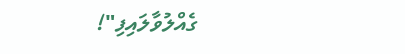ގެއްލުވާލައިފި"!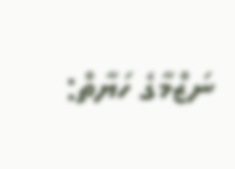ނަޒްމާގެ ހަޔާތް: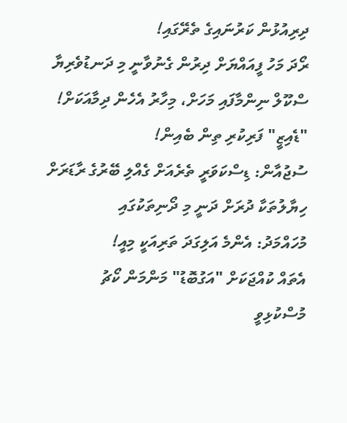ދިރިއުޅުން ކަރުނައިގެ ތެރޭގައި!
ރޯދަ މަހު ފީއައްޔަށް ދިރުން ގެނުވާނީ މި ދަނޑުވެރިޔާ
ސްކޫލް ނިންމާފައި މަހަށް، މިހާރު އެހެން ދިމާއަކަށް!
"ޑެއިޒީ" ފަރިކުރި ތިން ބެއިން!
ސުޖުއާން: ޑިސްކަވަރީ ތެރެއަށް ގެއްލި ބޭރުގެ ރާޑަރަށް
ހިޔާލުތަކާ ދުރަށް ދަނީ މި ދޯނިތަކުގައި
މުހައްމަދު: އެންމެ އަލިގަދަ ތަރިއަކީ މިއީ!
އެތައް ކުއްޖަކަށް "އަގުބޮޑު" މަންމަން ކޯޗު
މުސްކުޅިވީ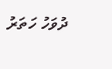ދުވަހު ހަތަރު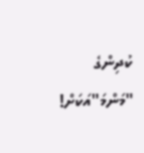ކުދިންގެ "މަންމަ"އަކަށް!